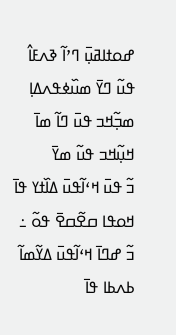ߝߋߙߊߥߎ߲߫ ߣߴߊ߬ ߢߍߓߊ߮ ߟߎ߬ ߣߌ߫ ߘߎ߰ߦߟߍߡߊ߲ ߘߏ߲߬ߞߏ ߟߎ߫ ߣߊ߬ ߘߊ߫ ߞߎ߲߬ߞߏ ߟߎ߬ ߘߌ߫
ߏ߬ ߟߎ߫ ߞߵߊ߬ߟߎ߫ ߡߊ߰ߙߌ ߟߊ߫ ߞߋߟߊ ߛߐ߬ߛߐ߫ ߟߋ߬ ߸ ߏ߬ ߝߣߊ߫ ߞߵߊ߬ߟߎ߫ ߡߌ߬ߘߊ߬ ߕߍߕߊ ߟߊ߫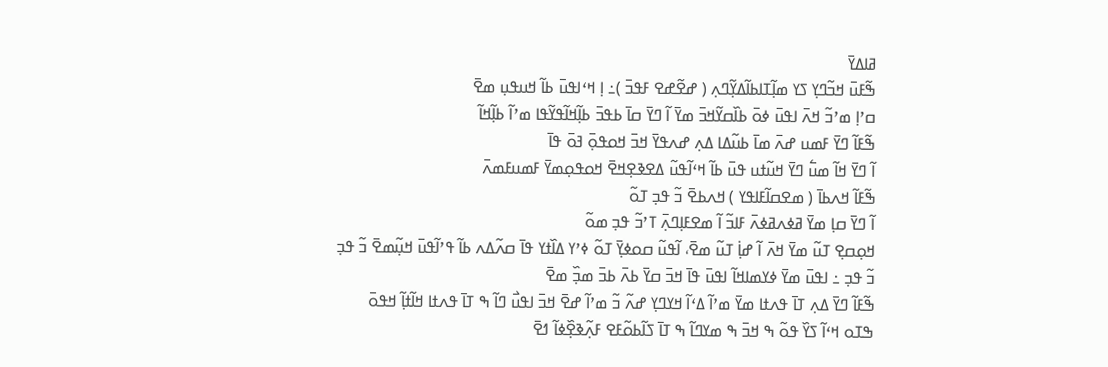ߥߊߡߌ߫
ߒ߬ߓߎ߫ ߞߏ߬ߣߌ߲ ߖߌ ߘߊ߲߬ߠߊߕߊ߬ߡߌ߲߬ߣߍ߲ ( ߝߐ߬ߝߐ ߓߟߏ߫ )߸ ߊ߲ ߞߵߊߟߎ߫ ߕߊ߬ ߞߎߟߎ߲ ߘߐ߫
ߛߴߊ߲ ߘߴߏ߬ ߞߍ߫ ߊߟߎ߫ ߦߋ߫ ߕߊ߰ߛߌ߬ߞߏ߫ ߘߌ߫ ߊ߬ ߣߌ߫ ߛߊ߫ ߕߟߏ߫ ߕߊ߲߬ߞߊ߬ߟߌ߬ߟߊ ߘߴߊ߬ ߕߊ߲߬ߞߊ߬
ߒ߬ߓߊ߬ ߣߌ߫ ߓߘߎ ߝߍ߫ ߘߊ߫ ߕߎ߬ߡߊ ߡߍ߲ ߝߍߟߌ߫ ߞߏ߫ ߞߋߟߋ߲߫ ߔߋ߫ ߟߊ߫
ߊ߬ ߣߌ߫ ߞߊ߬ ߘߎ߱ ߣߌ߫ ߞߎ߬ߙߎ ߟߎ߫ ߕߊ߬ ߞߵߊ߬ߟߎ߬ ߡߐߢߐ߲ߞߐ߫ ߞߋߟߋ߲ߘߌ߫ ߓߘߎߓߘߍ߫
ߒ߬ߓߊ߬ ߞߍߕߊ߫ ( ߘߐߛߊ߬ߓߊߟߌ ) ߞߍߕߐ߫ ߏ߬ ߟߏ߲ ߠߋ߬
ߊ߬ ߣߌ߫ ߛߊ߲ ߘߌ߫ ߥߦߍߥߦߍ߫ ߓߊߏ߬ ߊ߬ ߘߐߓߊ߲ߣߍ߲߫ ߠߴߏ߬ ߟߏ߲ ߘߋ߬
ߞߋ߲ߛߐ߲ ߠߎ߬ ߘߌ߫ ߞߍ߫ ߊ߬ ߝߊ߲߭ ߠߎ߬ ߘߐ߫، ߊ߬ߟߎ߬ ߛߋߦߌ߲߫ ߠߋ߬ ߦߴߌ ߡߊ߰ߙߌ ߟߊ߫ ߛߍ߬ߡߍ ߕߊ߬ ߟߴߊ߬ߟߎ߫ ߞߎ߲߬ߘߐ߫ ߏ߬ ߟߏ߲
ߏ߬ ߟߏ߲ ߸ ߊߟߎ߫ ߘߌ߫ ߦߌߘߊߞߊ߬ ߊߟߎ߫ ߟߊ߫ ߞߏ߫ ߛߌ߫ ߕߍ߫ ߕߏ߫ ߘߏ߲߰ ߘߐ߫
ߒ߬ߓߊ߬ ߣߌ߫ ߡߍ߲ ߠߊ߫ ߟߍߙߊ ߘߌ߫ ߘߴߊ߬ ߡߵߊ߬ ߞߌߣߌ߲ ߝߍ߬ ߏ߬ ߘߴߊ߬ ߝߐ߫ ߞߏ߫ ߊߟߎ߯ ߣߊ߬ ߒ ߠߊ߫ ߟߍߙߊ ߞߊ߬ߙߊ߲߬ ߞߟߋ߫
ߒߠߋ ߞߵߊ߬ ߖߌ߰ ߟߋ߬ ߒ ߞߏ߫ ߒ ߘߌߣߊ߬ ߒ ߠߊ߫ ߖߊ߬ߕߋ߬ߓߐ ߓߍ߲߬ߢߐ߲߰ߦߊ߬ ߗߐ߫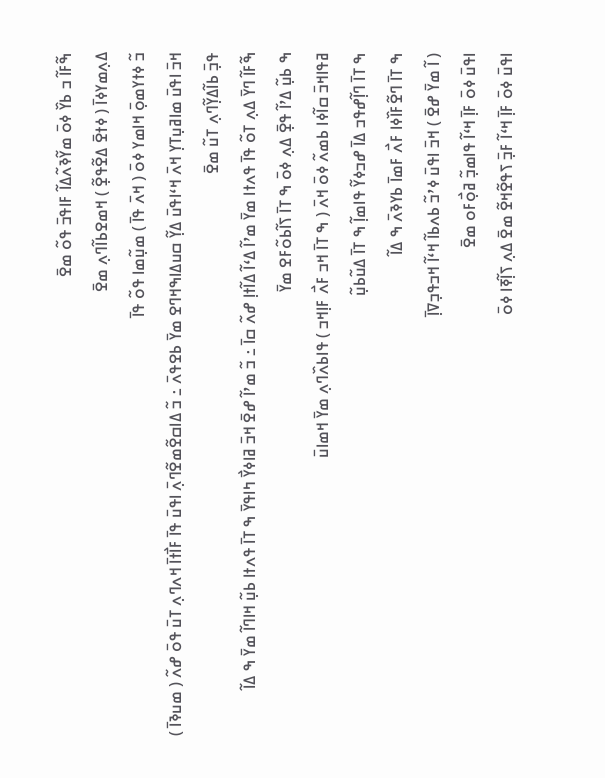ߒ߬ߓߊ߬ ߏ ߕߌ߰ ߦߋ߫ ߘߌ߬ߢߍ߬ߡߊ߬ ߓߊߟߏ߫ ߟߋ߬ ߘߐ߫
ߡߍ߲ߘߌߦߊ߫ ( ߦߙߐ߫ ߡߐ߬ߟߐ߲߬ ) ߞߘߐߕߊ߬ߣߍ߲ ߘߐ߫
ߏ߬ ߦߙߌߘߋ߲߫ ߞߊߘߌ ߦߋ߫ ( ߞߍ߫ ߟߊ߫ ) ߘߎ߲߬ߘߊ ߟߋ߬ ߟߊ߫
ߞߏ߫ ߊߟߎ߫ ߘߊߥߎ߲ߠߌ߲ ߞߍ߫ ߞߵߊߟߎ߫ ߡߌ߲߬ ߛߎߡߊߒߞߣߐ ߘߌ߫ ߕߐߟߍ߫ ߸ ߏ߬ ߡߊߛߐ߬ߘߐ߬ߣߍ߲߫ ߊߟߎ߫ ߟߊ߫ ߓߊ߯ߙߊ߫ ߞߍߣߍ߲ ߠߎ߫ ߟߋ߫ ߝߍ߬ ( ߘߎߢߊ߫ ) ߟߏ߲߫ ߕߊ߬ߡߌ߲߬ߣߍ߲ ߠߎ߬ ߘߐ߫
ߒ߬ߓߊ߬ ߣߌ߫ ߡߍ߲ ߠߋ߬ ߟߊ߫ ߟߍߙߊ ߘߌ߫ ߘߴߊ߬ ߡߵߊ߬ ߡߊ߬ߙߊ߲ ߝߍ߬ ߛߊ߫ ߸ ߏ߬ ߘߴߊ߬ ߝߐ߫ ߞߏ߫ ߥߊߦߌ߯ ߤߊߟߌ߫ ߒ ߠߊ߫ ߟߍߙߊ ߕߎ߲߬ ߞߊߣߊ߬ ߘߌ߫ ߒ ߡߊ߬
ߒ ߕߎ߲߬ ߡߴߊ߬ ߟߐ߲߫ ߡߍ߲ ߦߋ߫ ߒ ߠߊ߫ ߖߊ߬ߕߋ߬ߓߐ ߘߌ߫
ߥߟߊߞߏ߫ ߛߊ߬ߦߊ ߕߘߍ߬ ߦߋ߫ ߞߍ߫ ( ߒ ߠߊ߫ ߞߏ ߓߍ߯ ߓߊ߲ߞߏ ) ߟߊߕߍ߰ߣߍ߲ ߘߌ߫ ߞߘߊߎ߫
ߒ ߠߊ߫ ߣߊ߲߬ߝߟߏ ߡߊ߫ ߝߏߦߌ߬ ߟߊߘߊ߲߬ ߒ ߠߊ߫ ߡߎ߬ߕߎ߲߬
ߒ ߠߊ߫ ߣߐ߬ߓߊ߰ߦߊ ߓߍ߯ ߓߘߊ߫ ߕߌߢߍ߫ ߒ ߡߊ߬
( ߊ߬ ߘߌ߫ ߝߐ߫ ) ߞߏ߫ ߊߟߎ߫ ߦߴߏ߬ ߕߍߕߊ߬ ߞߵߊ߬ ߞߏߟߏ߲ߜߊ߲߫
ߊߟߎ߫ ߦߋ߫ ߓߊ߲߫ ߞߵߊ߬ ߟߊߘߏ߲߬ ߥߋ߲߯ߓߋ ߘߐ߫
ߊߟߎ߫ ߦߋ߫ ߓߊ߲߫ ߞߵߊ߬ ߓߏ߲߫ ߖߟߐ߬ߞߐ߬ ߘߐ߫ ߡߍ߲ ߖߊ߲߬ߧߊ ߦߋ߫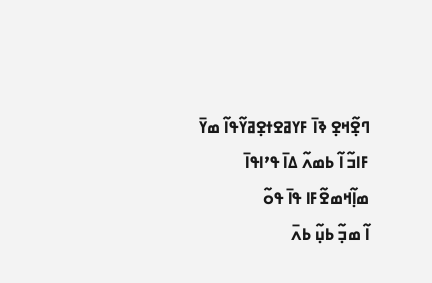ߣߐ߲߬ߞߐ߲ ߢߊ߫ ߓߌߥߐߙߐ߲ߥߌ߬ߟߊ߬ ߘߌ߫
ߓߊߏ߬ ߊ߬ ߕߘߍ߬ ߡߊ߫ ߟߴߊߟߊ߫ ߘߊ߲߬ߞߘߐ߬ߓߊ ߟߊ߫ ߟߋ߬
ߊ߬ ߘߏ߲߬ ߕߎ߲߬ ߕߍ߫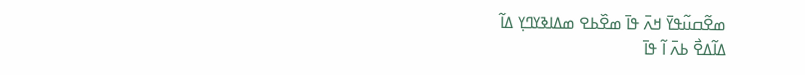ߘߐ߬ߛߎ߬ߟߌ߫ ߞߍ߫ ߟߊ߫ ߘߐ߰ߕߐ ߘߡߊߢߌߣߌ߲ ߡߊ߬
ߡߊ߬ߡߐ߯ ߕߍ߫ ߊ߬ ߟߊ߫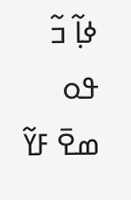ߦߊ߲߬ ߏ߬ ߟߋ ߘߐ߫ ߓߌ߬